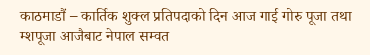काठमाडौं – कार्तिक शुक्ल प्रतिपदाको दिन आज गाई गोरु पूजा तथा म्शपूजा आजैबाट नेपाल सम्वत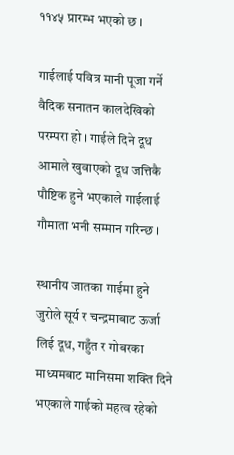११४५ प्रारम्भ भएको छ ।

गाईलाई पवित्र मानी पूजा गर्ने वैदिक सनातन कालदेखिको परम्परा हो । गाईले दिने दूध आमाले खुवाएको दूध जत्तिकै पौष्टिक हुने भएकाले गाईलाई गौमाता भनी सम्मान गरिन्छ ।

स्थानीय जातका गाईमा हुने जुरोले सूर्य र चन्द्रमाबाट ऊर्जा लिई दूध, गहुँत र गोबरका माध्यमबाट मानिसमा शक्ति दिने भएकाले गाईको महत्व रहेको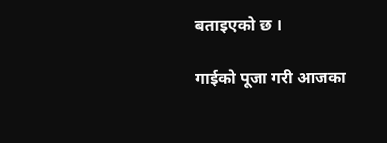बताइएको छ ।

गाईको पूजा गरी आजका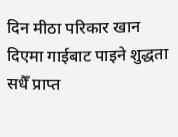दिन मीठा परिकार खान दिएमा गाईबाट पाइने शुद्धता सधैँ प्राप्त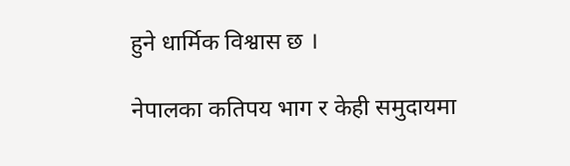हुने धार्मिक विश्वास छ ।

नेपालका कतिपय भाग र केही समुदायमा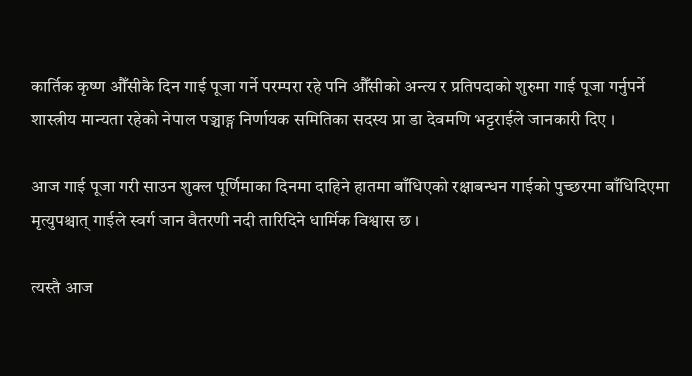कार्तिक कृष्ण औँसीकै दिन गाई पूजा गर्ने परम्परा रहे पनि औँसीको अन्त्य र प्रतिपदाको शुरुमा गाई पूजा गर्नुपर्ने शास्त्रीय मान्यता रहेको नेपाल पञ्चाङ्ग निर्णायक समितिका सदस्य प्रा डा देवमणि भट्टराईले जानकारी दिए ।

आज गाई पूजा गरी साउन शुक्ल पूर्णिमाका दिनमा दाहिने हातमा बाँधिएको रक्षाबन्धन गाईको पुच्छरमा बाँधिदिएमा मृत्युपश्चात् गाईले स्वर्ग जान वैतरणी नदी तारिदिने धार्मिक विश्वास छ ।

त्यस्तै आज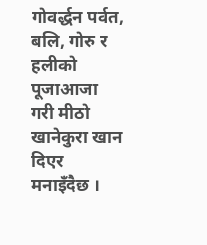गोवर्द्धन पर्वत, बलि, गोरु र हलीको पूजाआजा गरी मीठो खानेकुरा खान दिएर मनाइँदैछ ।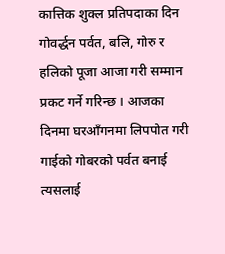कात्तिक शुक्ल प्रतिपदाका दिन गोवर्द्धन पर्वत, बलि, गोरु र हलिको पूजा आजा गरी सम्मान प्रकट गर्ने गरिन्छ । आजका दिनमा घरआँगनमा लिपपोत गरी गाईको गोबरको पर्वत बनाई त्यसलाई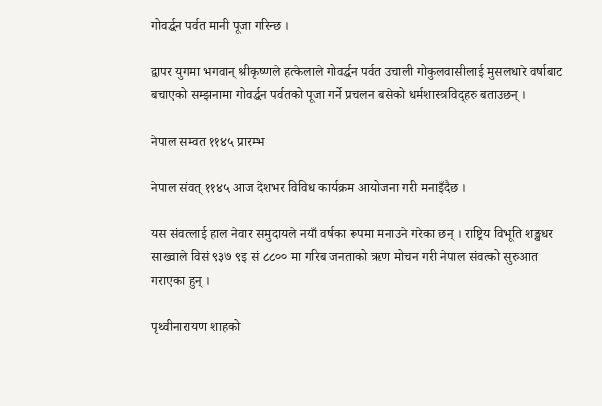गोवर्द्धन पर्वत मानी पूजा गरिन्छ ।

द्वापर युगमा भगवान् श्रीकृष्णले हत्केलाले गोवर्द्धन पर्वत उचाली गोकुलवासीलाई मुसलधारे वर्षाबाट बचाएको सम्झनामा गोवर्द्धन पर्वतको पूजा गर्ने प्रचलन बसेको धर्मशास्त्रविद्हरु बताउछन् ।

नेपाल सम्वत ११४५ प्रारम्भ

नेपाल संवत् ११४५ आज देशभर विविध कार्यक्रम आयोजना गरी मनाइँदैछ ।

यस संवत्लाई हाल नेवार समुदायले नयाँ वर्षका रूपमा मनाउने गरेका छन् । राष्ट्रिय विभूति शङ्खधर साख्वाले विसं ९३७ ९इ सं ८८०० मा गरिब जनताको ऋण मोचन गरी नेपाल संवत्को सुरुआत गराएका हुन् ।

पृथ्वीनारायण शाहको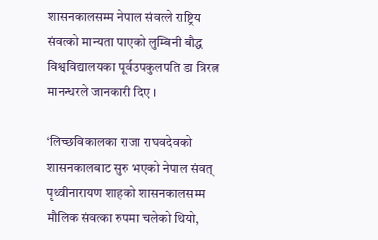शासनकालसम्म नेपाल संवत्ले राष्ट्रिय संवत्को मान्यता पाएको लुम्बिनी बौद्ध विश्वविद्यालयका पूर्वउपकुलपति डा त्रिरत्न मानन्धरले जानकारी दिए ।

‘लिच्छविकालका राजा राघवदेवको शासनकालबाट सुरु भएको नेपाल संवत् पृथ्वीनारायण शाहको शासनकालसम्म मौलिक संवत्का रुपमा चलेको थियो,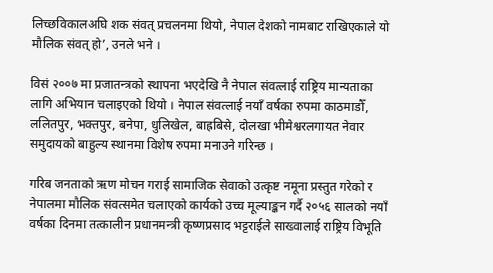लिच्छविकालअघि शक संवत् प्रचलनमा थियो, नेपाल देशको नामबाट राखिएकाले यो मौलिक संवत् हो’, उनले भने ।

विसं २००७ मा प्रजातन्त्रको स्थापना भएदेखि नै नेपाल संवत्लाई राष्ट्रिय मान्यताका लागि अभियान चलाइएको थियो । नेपाल संवत्लाई नयाँ वर्षका रुपमा काठमाडौँ, ललितपुर, भक्तपुर, बनेपा, धुलिखेल, बाह्रबिसे, दोलखा भीमेश्वरलगायत नेवार समुदायको बाहुल्य स्थानमा विशेष रुपमा मनाउने गरिन्छ ।

गरिब जनताको ऋण मोचन गराई सामाजिक सेवाको उत्कृष्ट नमूना प्रस्तुत गरेको र नेपालमा मौलिक संवत्समेत चलाएको कार्यको उच्च मूल्याङ्कन गर्दै २०५६ सालको नयाँ वर्षका दिनमा तत्कालीन प्रधानमन्त्री कृष्णप्रसाद भट्टराईले साख्वालाई राष्ट्रिय विभूति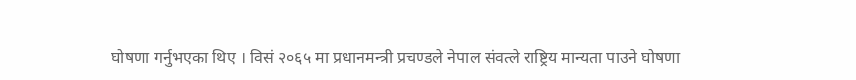घोषणा गर्नुभएका थिए । विसं २०६५ मा प्रधानमन्त्री प्रचण्डले नेपाल संवत्ले राष्ट्रिय मान्यता पाउने घोषणा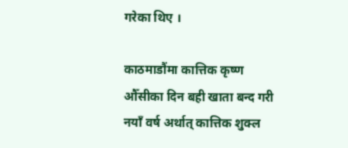गरेका थिए ।

काठमाडौंमा कात्तिक कृष्ण औँसीका दिन बही खाता बन्द गरी नयाँ वर्ष अर्थात् कात्तिक शुक्ल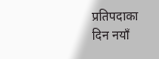प्रतिपदाका दिन नयाँ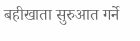बहीखाता सुरुआत गर्ने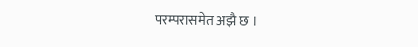परम्परासमेत अझै छ ।